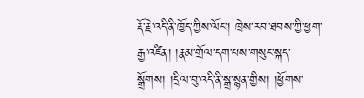རྡོ་རྗེ་འདི་ནི་ཁྱོད་ཀྱིས་ལོང་། ཁྲེས་རབ་ཐབས་ཀྱི་ཕྱག་རྒྱ་འཛིན། །རྣམ་གྲོལ་དག་པས་གསུང་སྐད་སྒྲོགས། །དྲིལ་བུ་འདི་ནི་སྒྲ་སྙན་གྱིས། །ཕྱོགས་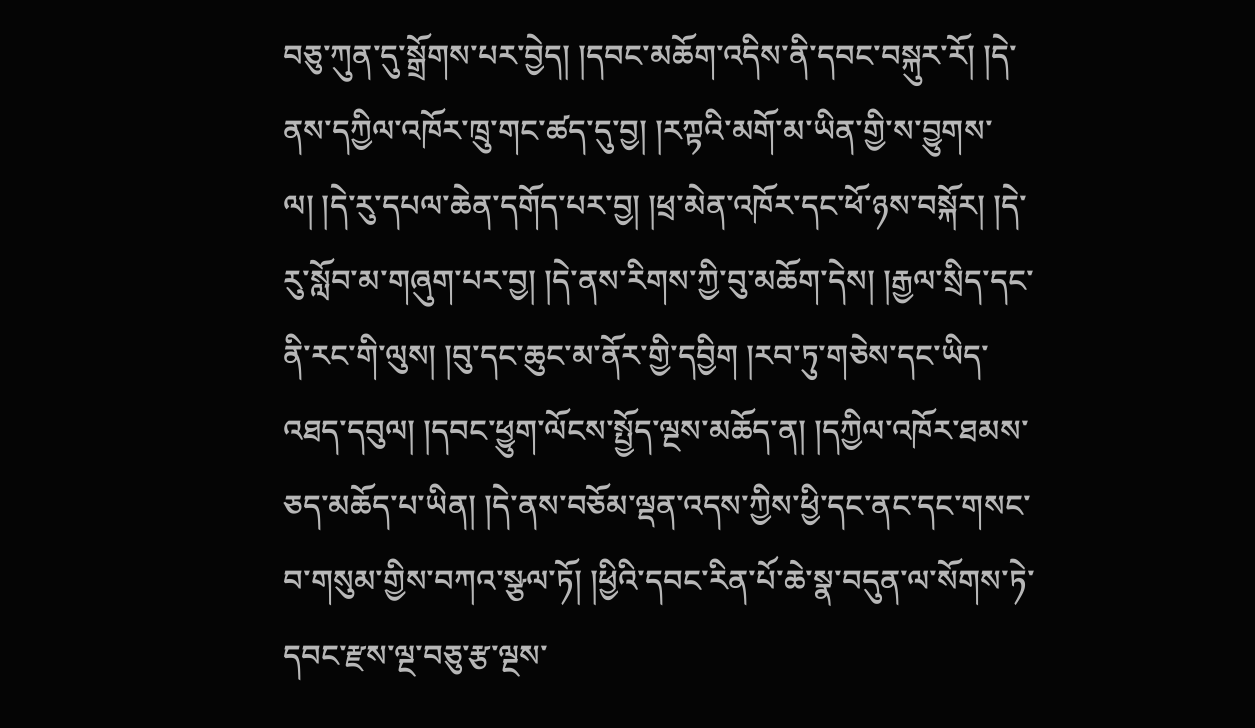བཅུ་ཀུན་དུ་སྒྲོགས་པར་བྱེད། །དབང་མཆོག་འདིས་ནི་དབང་བསྐུར་རོ། །དེ་ནས་དཀྱིལ་འཁོར་ཁྲུ་གང་ཚད་དུ་བྱ། །རཀྟའི་མགོ་མ་ཡིན་གྱི་ས་བྱུགས་ལ། །དེ་རུ་དཔལ་ཆེན་དགོད་པར་བྱ། །ཕྲ་མེན་འཁོར་དང་ཕོ་ཉས་བསྐོར། །དེ་རུ་སློབ་མ་གཞུག་པར་བྱ། །དེ་ནས་རིགས་ཀྱི་བུ་མཆོག་དེས། །རྒྱལ་སྲིད་དང་ནི་རང་གི་ལུས། །བུ་དང་ཆུང་མ་ནོར་གྱི་དབྱིག །རབ་ཏུ་གཅེས་དང་ཡིད་འཐད་དབུལ། །དབང་ཕྱུག་ལོངས་སྤྱོད་ལྔས་མཆོད་ན། །དཀྱིལ་འཁོར་ཐམས་ཅད་མཆོད་པ་ཡིན། །དེ་ནས་བཅོམ་ལྡན་འདས་ཀྱིས་ཕྱི་དང་ནང་དང་གསང་བ་གསུམ་གྱིས་བཀའ་སྩལ་ཏོ། །ཕྱིའི་དབང་རིན་པོ་ཆེ་སྣ་བདུན་ལ་སོགས་ཏེ་དབང་རྫས་ལྔ་བཅུ་རྩ་ལྔས་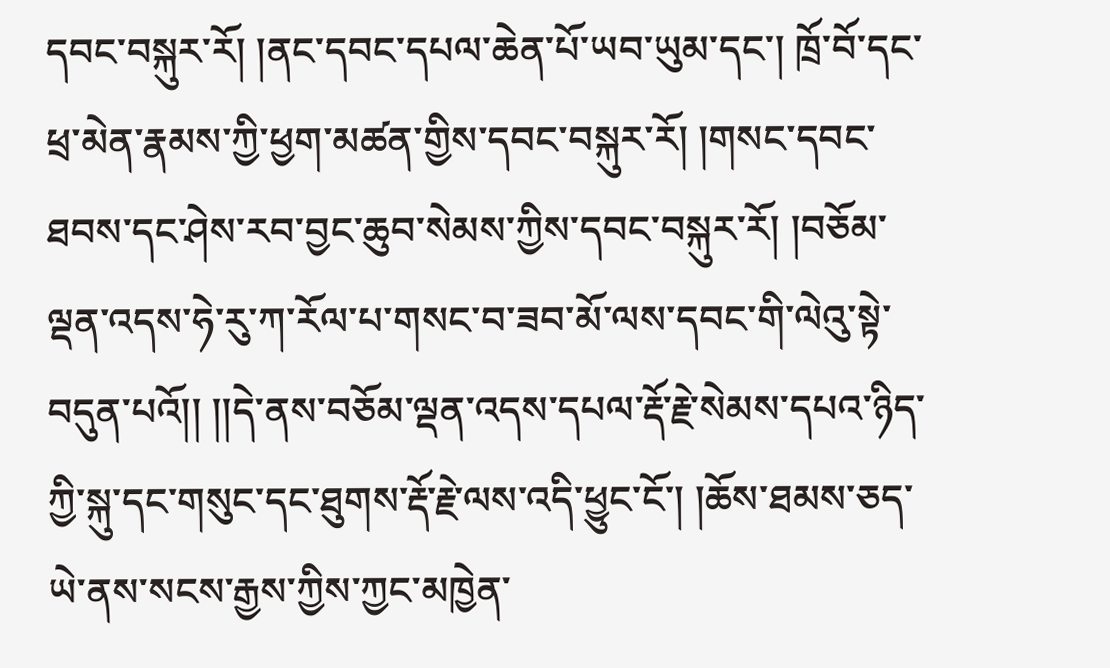དབང་བསྐུར་རོ། །ནང་དབང་དཔལ་ཆེན་པོ་ཡབ་ཡུམ་དང་། ཁྲོ་བོ་དང་ཕྲ་མེན་རྣམས་ཀྱི་ཕྱག་མཚན་གྱིས་དབང་བསྐུར་རོ། །གསང་དབང་ཐབས་དང་ཤེས་རབ་བྱང་ཆུབ་སེམས་ཀྱིས་དབང་བསྐུར་རོ། །བཅོམ་ལྡན་འདས་ཧེ་རུ་ཀ་རོལ་པ་གསང་བ་ཟབ་མོ་ལས་དབང་གི་ལེའུ་སྟེ་བདུན་པའོ།། །།དེ་ནས་བཅོམ་ལྡན་འདས་དཔལ་རྡོ་རྗེ་སེམས་དཔའ་ཉིད་ཀྱི་སྐུ་དང་གསུང་དང་ཐུགས་རྡོ་རྗེ་ལས་འདི་ཕྱུང་ངོ་། །ཆོས་ཐམས་ཅད་ཡེ་ནས་སངས་རྒྱས་ཀྱིས་ཀྱང་མཁྱེན་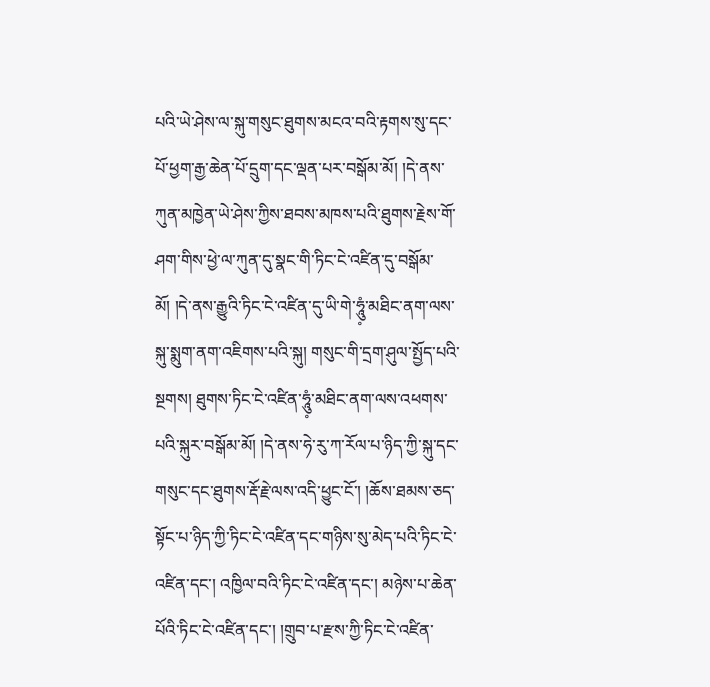པའི་ཡེ་ཤེས་ལ་སྐུ་གསུང་ཐུགས་མངའ་བའི་རྟགས་སུ་དང་པོ་ཕྱག་རྒྱ་ཆེན་པོ་དྲུག་དང་ལྡན་པར་བསྒོམ་མོ། །དེ་ནས་ཀུན་མཁྱེན་ཡེ་ཤེས་ཀྱིས་ཐབས་མཁས་པའི་ཐུགས་རྗེས་གོ་ཤག་གིས་ཕྱེ་ལ་ཀུན་དུ་སྣང་གི་ཏིང་ངེ་འཛིན་དུ་བསྒོམ་མོ། །དེ་ནས་རྒྱུའི་ཏིང་ངེ་འཛིན་དུ་ཡི་གེ་ཧཱུཾ༷་མཐིང་ནག་ལས་སྐུ་སྨུག་ནག་འཇིགས་པའི་སྐུ། གསུང་གི་དྲག་ཤུལ་སྤྱོད་པའི་སྔགས། ཐུགས་ཏིང་ངེ་འཛིན་ཧཱུཾ༷་མཐིང་ནག་ལས་འཕགས་པའི་སྐུར་བསྒོམ་མོ། །དེ་ནས་ཧེ་རུ་ཀ་རོལ་པ་ཉིད་ཀྱི་སྐུ་དང་གསུང་དང་ཐུགས་རྡོ་རྗེ་ལས་འདི་ཕྱུང་ངོ་། །ཆོས་ཐམས་ཅད་སྟོང་པ་ཉིད་ཀྱི་ཏིང་ངེ་འཛིན་དང་གཉིས་སུ་མེད་པའི་ཏིང་ངེ་འཛིན་དང་། འཁྱིལ་བའི་ཏིང་ངེ་འཛིན་དང་། མཉེས་པ་ཆེན་པོའི་ཏིང་ངེ་འཛིན་དང་། །གྲུབ་པ་རྫས་ཀྱི་ཏིང་ངེ་འཛིན་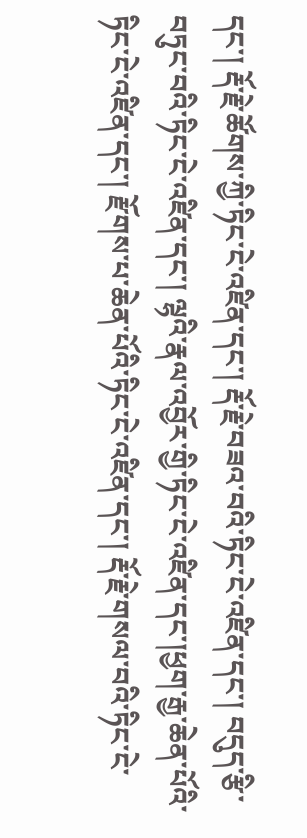དང་། རྡོ་རྗེ་ཚོགས་ཀྱི་ཏིང་ངེ་འཛིན་དང་། རྡོ་རྗེ་བཟའ་བའི་ཏིང་ངེ་འཛིན་དང་། བདུད་རྩི་བཏུང་བའི་ཏིང་ངེ་འཛིན་དང་། ལྷའི་རྣལ་འབྱོར་གྱི་ཏིང་ངེ་འཛིན་དང་།ཕྱག་རྒྱ་ཆེན་པོའི་ཏིང་ངེ་འཛིན་དང་། རྫོགས་པ་ཆེན་པོའི་ཏིང་ངེ་འཛིན་དང་། རྡོ་རྗེ་གསལ་བའི་ཏིང་ངེ་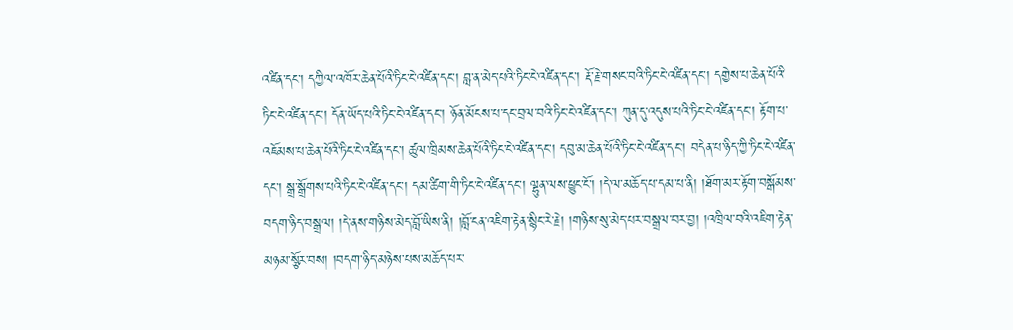འཛིན་དང་། དཀྱིལ་འཁོར་ཆེན་པོའི་ཏིང་ངེ་འཛིན་དང་། བླ་ན་མེད་པའི་ཏིང་ངེ་འཛིན་དང་། རྡོ་རྗེ་གསང་བའི་ཏིང་ངེ་འཛིན་དང་། དགྱེས་པ་ཆེན་པོའི་ཏིང་ངེ་འཛིན་དང་། དོན་ཡོད་པའི་ཏིང་ངེ་འཛིན་དང་། ཉོན་མོངས་པ་དང་བྲལ་བའི་ཏིང་ངེ་འཛིན་དང་། ཀུན་དུ་འདུས་པའི་ཏིང་ངེ་འཛིན་དང་། རྟོག་པ་འཇོམས་པ་ཆེན་པོའི་ཏིང་ངེ་འཛིན་དང་། ཚུལ་ཁྲིམས་ཆེན་པོའི་ཏིང་ངེ་འཛིན་དང་། དབུ་མ་ཆེན་པོའི་ཏིང་ངེ་འཛིན་དང་། བདེན་པ་ཉིད་ཀྱི་ཏིང་ངེ་འཛིན་དང་། སྒྲ་སྒྲོགས་པའི་ཏིང་ངེ་འཛིན་དང་། དམ་ཚིག་གི་ཏིང་ངེ་འཛིན་དང་། ལྷུན་ལས་ཕྱུང་ངོ་། །དེ་ལ་མཆོད་པ་དམ་པ་ནི། །ཐོག་མར་རྟོག་བསྒོམས་བདག་ཉིད་བསྒྲལ། །དེ་ནས་གཉིས་མེད་བློ་ཡིས་ནི། །བློ་ངན་འཇིག་རྟེན་སྙིང་རེ་རྗེ། །གཉིས་སུ་མེད་པར་བསྒྲལ་བར་བྱ། །འཁྲིལ་བའི་འཇིག་རྟེན་མཉམ་སྩོར་བས། །བདག་ཉིད་མཉེས་པས་མཆོད་པར་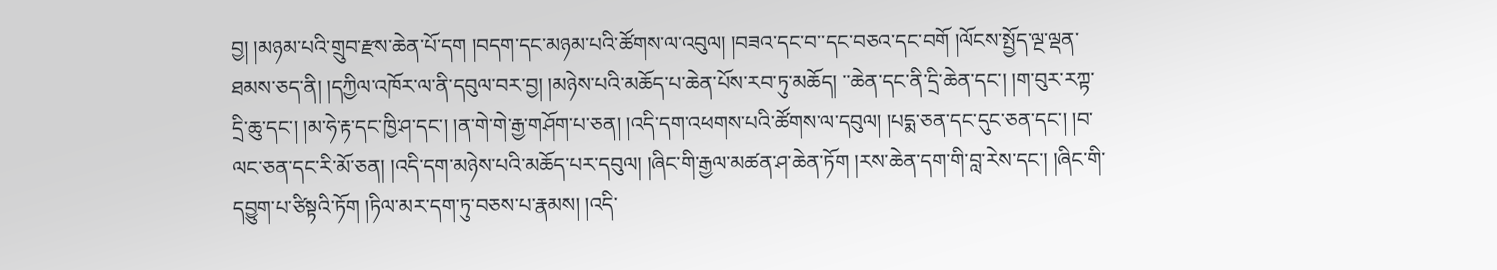བྱ། །མཉམ་པའི་གྲུབ་རྫས་ཆེན་པོ་དག །བདག་དང་མཉམ་པའི་ཚོགས་ལ་འབུལ། །བཟའ་དང་བ་་དང་བཅའ་དང་བགོ །ལོངས་སྤྱོད་ལྔ་ལྡན་ཐམས་ཅད་ནི། །དཀྱིལ་འཁོར་ལ་ནི་དབུལ་བར་བྱ། །མཉེས་པའི་མཆོད་པ་ཆེན་པོས་རབ་ཏུ་མཆོད། ་་ཆེན་དང་ནི་དྲི་ཆེན་དང་། །ག་བུར་རཀྟ་དྲི་ཆུ་དང་། །མ་ཧེ་རྟ་དང་ཁྱི་ཤ་དང་། །ན་གེ་གེ་རྒྱ་གཤོག་པ་ཅན། །འདི་དག་འཕགས་པའི་ཚོགས་ལ་དབུལ། །པདྨ་ཅན་དང་དུང་ཅན་དང་། །བ་ལང་ཅན་དང་རི་མོ་ཅན། །འདི་དག་མཉེས་པའི་མཆོད་པར་དབུལ། །ཞིང་གི་རྒྱལ་མཚན་ཤ་ཆེན་ཏོག །རས་ཆེན་དག་གི་བླ་རེས་དང་། །ཞིང་གི་དབྱུག་པ་ཙིསྟའི་ཏོག །ཏིལ་མར་དག་ཏུ་བཅས་པ་རྣམས། །འདི་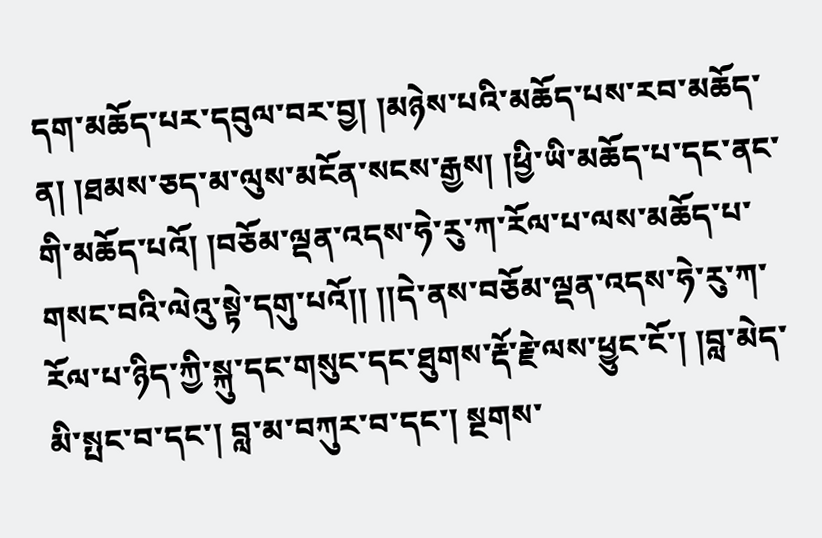དག་མཆོད་པར་དབུལ་བར་བྱ། །མཉེས་པའི་མཆོད་པས་རབ་མཆོད་ན། །ཐམས་ཅད་མ་ལུས་མངོན་སངས་རྒྱས། །ཕྱི་ཡི་མཆོད་པ་དང་ནང་གི་མཆོད་པའོ། །བཅོམ་ལྡན་འདས་ཧེ་རུ་ཀ་རོལ་པ་ལས་མཆོད་པ་གསང་བའི་ལེའུ་སྟེ་དགུ་པའོ།། །།དེ་ནས་བཅོམ་ལྡན་འདས་ཧེ་རུ་ཀ་རོལ་པ་ཉིད་ཀྱི་སྐུ་དང་གསུང་དང་ཐུགས་རྡོ་རྗེ་ལས་ཕྱུང་ངོ་། །བླ་མེད་མི་སྤང་བ་དང་། བླ་མ་བཀུར་བ་དང་། སྔགས་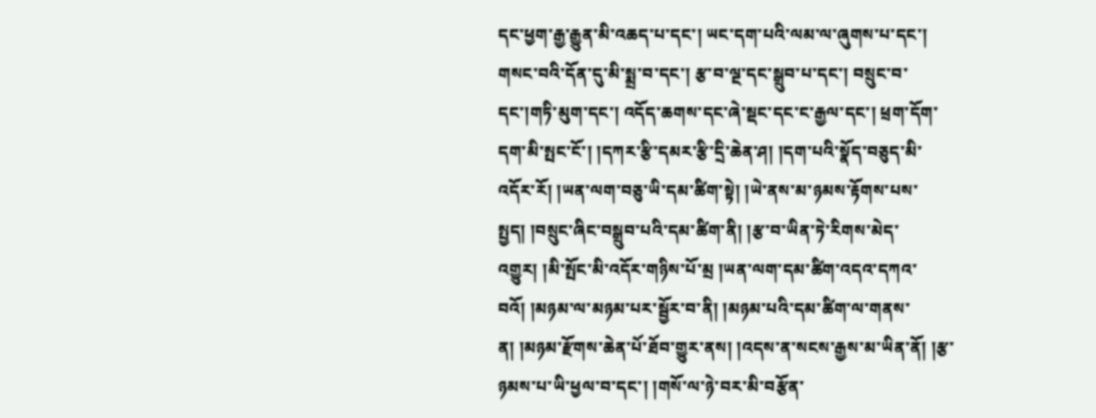དང་ཕྱག་རྒྱ་རྒྱུན་མི་འཆད་པ་དང་། ཡང་དག་པའི་ལམ་ལ་ཞུགས་པ་དང་། གསང་བའི་དོན་དུ་མི་སྨྲ་བ་དང་། རྩ་བ་ལྔ་དང་སྒྲུབ་པ་དང་། བསྲུང་བ་དང་།གཏི་མུག་དང་། འདོད་ཆགས་དང་ཞེ་སྡང་དང་ང་རྒྱལ་དང་། ཕྲག་དོག་དག་མི་སྤང་ངོ་། །དཀར་རྩི་དམར་རྩི་དྲི་ཆེན་ཤ། །དག་པའི་སྣོད་བཅུད་མི་འདོར་རོ། །ཡན་ལག་བཅུ་ཡི་དམ་ཚིག་སྟེ། །ཡེ་ནས་མ་ཉམས་རྟོགས་པས་སྤྱད། །བསྲུང་ཞིང་བསྒྲུབ་པའི་དམ་ཚིག་ནི། །རྩ་བ་ཡིན་ཏེ་རིགས་མེད་འགྱུར། །མི་སྤོང་མི་འདོར་གཉིས་པོ་མྲ །ཡན་ལག་དམ་ཚིག་འདའ་དཀའ་བའོ། །མཉམ་ལ་མཉམ་པར་སྦྱོར་བ་ནི། །མཉམ་པའི་དམ་ཚིག་ལ་གནས་ན། །མཉམ་རྫོགས་ཆེན་པོ་ཐོབ་གྱུར་ནས། །འདས་ན་སངས་རྒྱས་མ་ཡིན་ནོ། །རྩ་ཉམས་པ་ཡི་ཕྱལ་བ་དང་། །གསོ་ལ་ཉེ་བར་མི་བརྩོན་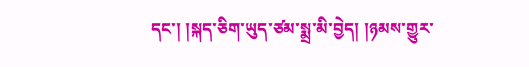དང་། །སྐད་ཅིག་ཡུད་ཙམ་སྨྲ་མི་བྱེད། །ཉམས་གྱུར་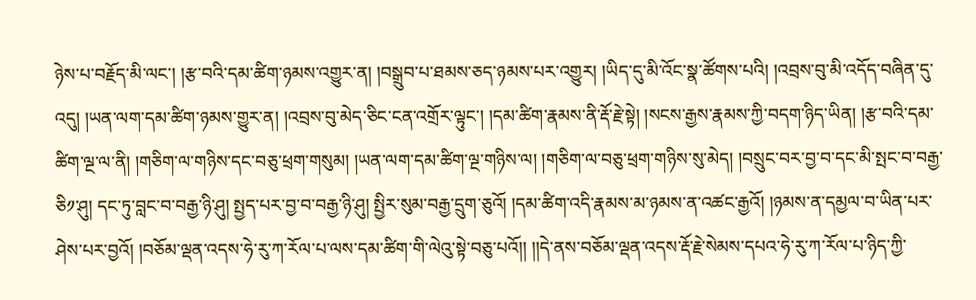ཉེས་པ་བརྗོད་མི་ལང་། །རྩ་བའི་དམ་ཚིག་ཉམས་འགྱུར་ན། །བསྒྲུབ་པ་ཐམས་ཅད་ཉམས་པར་འགྱུར། །ཡིད་དུ་མི་འོང་སྣ་ཚོགས་པའི། །འབྲས་བུ་མི་འདོད་བཞིན་དུ་འདུ། །ཡན་ལག་དམ་ཚིག་ཉམས་གྱུར་ན། །འབྲས་བུ་མེད་ཅིང་ངན་འགྲོར་ལྟུང་། །དམ་ཚིག་རྣམས་ནི་རྡོ་རྗེ་སྟེ། །སངས་རྒྱས་རྣམས་ཀྱི་བདག་ཉིད་ཡིན། །རྩ་བའི་དམ་ཚིག་ལྔ་ལ་ནི། །གཅིག་ལ་གཉིས་དང་བཅུ་ཕྲག་གསུམ། །ཡན་ལག་དམ་ཚིག་ལྔ་གཉིས་ལ། །གཅིག་ལ་བཅུ་ཕྲག་གཉིས་སུ་མེད། །བསྲུང་བར་བྱ་བ་དང་མི་སྤང་བ་བརྒྱ་ཅི༡་ཤུ། དང་ཏུ་བླང་བ་བརྒྱ་ཉི་ཤུ། སྤྱད་པར་བྱ་བ་བརྒྱ་ཉི་ཤུ། སྤྱིར་སུམ་བརྒྱ་དྲུག་ཅུའོ། །དམ་ཚིག་འདི་རྣམས་མ་ཉམས་ན་འཚང་རྒྱའོ། །ཉམས་ན་དམྱལ་བ་ཡིན་པར་ཤེས་པར་བྱའོ། །བཅོམ་ལྡན་འདས་ཧེ་རུ་ཀ་རོལ་པ་ལས་དམ་ཚིག་གི་ལེའུ་སྟེ་བཅུ་པའོ།། །།དེ་ནས་བཅོམ་ལྡན་འདས་རྡོ་རྗེ་སེམས་དཔའ་ཧེ་རུ་ཀ་རོལ་པ་ཉིད་ཀྱི་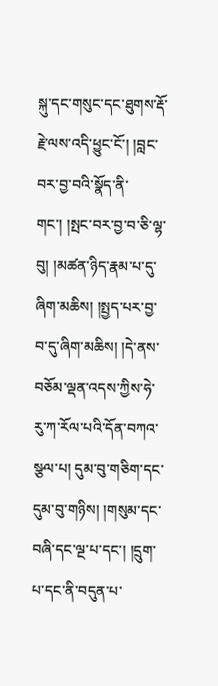སྐུ་དང་གསུང་དང་ཐུགས་རྡོ་རྗེ་ལས་འདི་ཕྱུང་ངོ་། །བླང་བར་བྱ་བའི་སྣོད་ནི་གང་། །སྤང་བར་བྱ་བ་ཅི་ལྷ་བུ། །མཚན་ཉིད་རྣམ་པ་དུ་ཞིག་མཆིས། །སྤྱད་པར་བྱ་བ་དུ་ཞིག་མཆིས། །དེ་ནས་བཅོམ་ལྡན་འདས་ཀྱིས་ཧེ་རུ་ཀ་རོལ་པའི་དོན་བཀའ་སྩལ་པ། དུམ་བུ་གཅིག་དང་དུམ་བུ་གཉིས། །གསུམ་དང་བཞི་དང་ལྔ་པ་དང་། །དྲུག་པ་དང་ནི་བདུན་པ་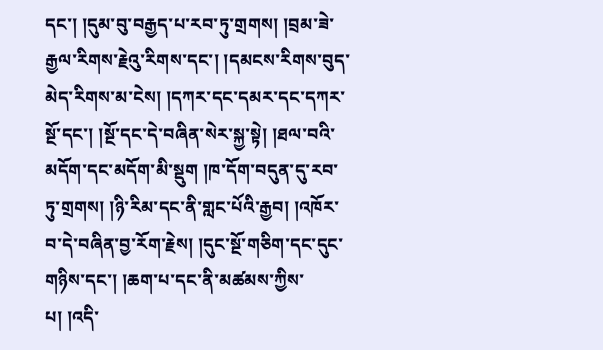དང་། །དུམ་བུ་བརྒྱད་པ་རབ་ཏུ་གྲགས། །བྲམ་ཟེ་རྒྱལ་རིགས་རྗེའུ་རིགས་དང་། །དམངས་རིགས་བུད་མེད་རིགས་མ་ངེས། །དཀར་དང་དམར་དང་དཀར་སྔོ་དང་། །སྔོ་དང་དེ་བཞིན་སེར་སྐྱ་སྟེ། །ཐལ་བའི་མདོག་དང་མདོག་མི་སྡུག །ཁ་དོག་བདུན་དུ་རབ་ཏུ་གྲགས། །ཉི་རིམ་དང་ནི་གླང་པོའི་རྒྱབ། །འཁོར་བ་དེ་བཞིན་བྱ་རོག་རྗེས། །དུང་སྔོ་གཅིག་དང་དུང་གཉིས་དང་། །ཆག་པ་དང་ནི་མཚམས་ཀྱིས་པ། །འདི་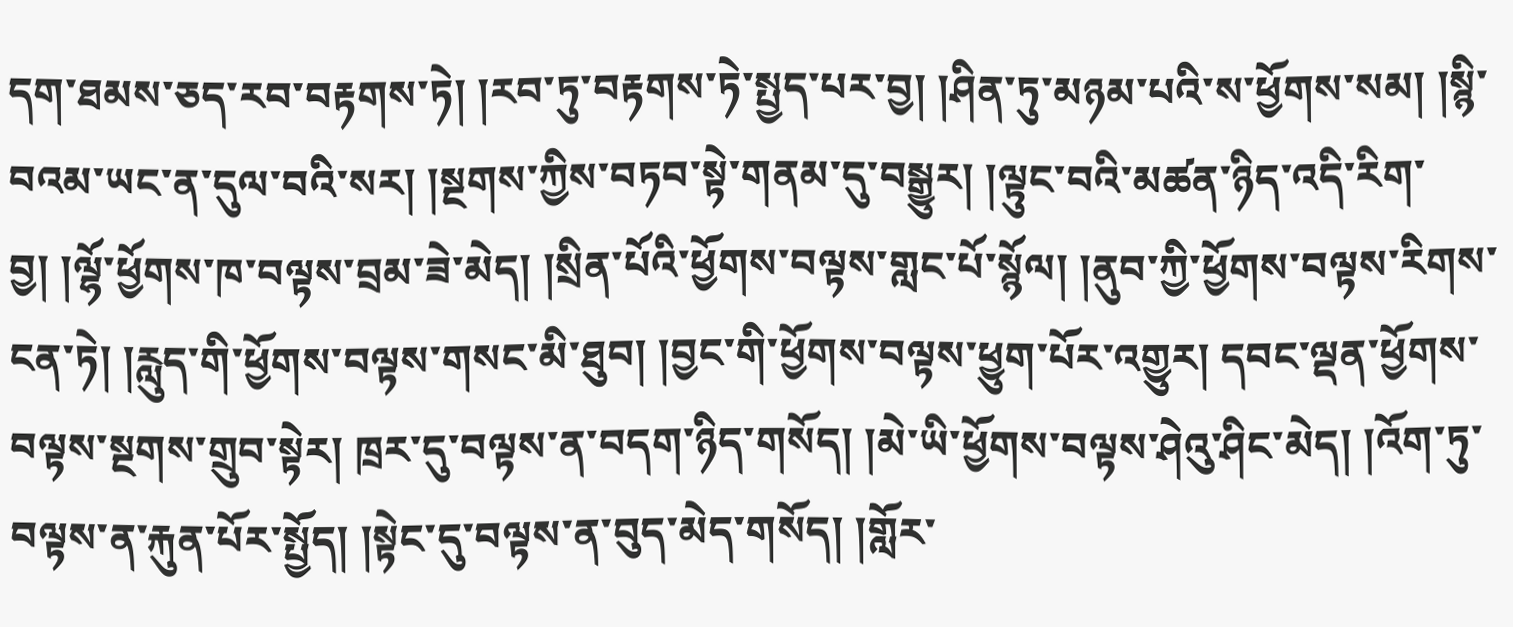དག་ཐམས་ཅད་རབ་བརྟགས་ཏེ། །རབ་ཏུ་བརྟགས་ཏེ་སྤྱད་པར་བྱ། །ཤིན་ཏུ་མཉམ་པའི་ས་ཕྱོགས་སམ། །སྙི་བའམ་ཡང་ན་དུལ་བའི་སར། །སྔགས་ཀྱིས་བཏབ་སྟེ་གནམ་དུ་བསྒྱུར། །ལྟུང་བའི་མཚན་ཉིད་འདི་རིག་བྱ། །ལྷོ་ཕྱོགས་ཁ་བལྟས་བྲམ་ཟེ་མེད། །སྲིན་པོའི་ཕྱོགས་བལྟས་གླང་པོ་སྙོལ། །ནུབ་ཀྱི་ཕྱོགས་བལྟས་རིགས་ངན་ཏེ། །རླུད་གི་ཕྱོགས་བལྟས་གསང་མི་ཐུབ། །བྱང་གི་ཕྱོགས་བལྟས་ཕྱུག་པོར་འགྱུར། དབང་ལྡན་ཕྱོགས་བལྟས་སྔགས་གྲུབ་སྟེར། ཁྲར་དུ་བལྟས་ན་བདག་ཉིད་གསོད། །མེ་ཡི་ཕྱོགས་བལྟས་ཤེའུ་ཤིང་མེད། །འོག་ཏུ་བལྟས་ན་རྐུན་པོར་སྤྱོད། །སྟེང་དུ་བལྟས་ན་བུད་མེད་གསོད། །གློར་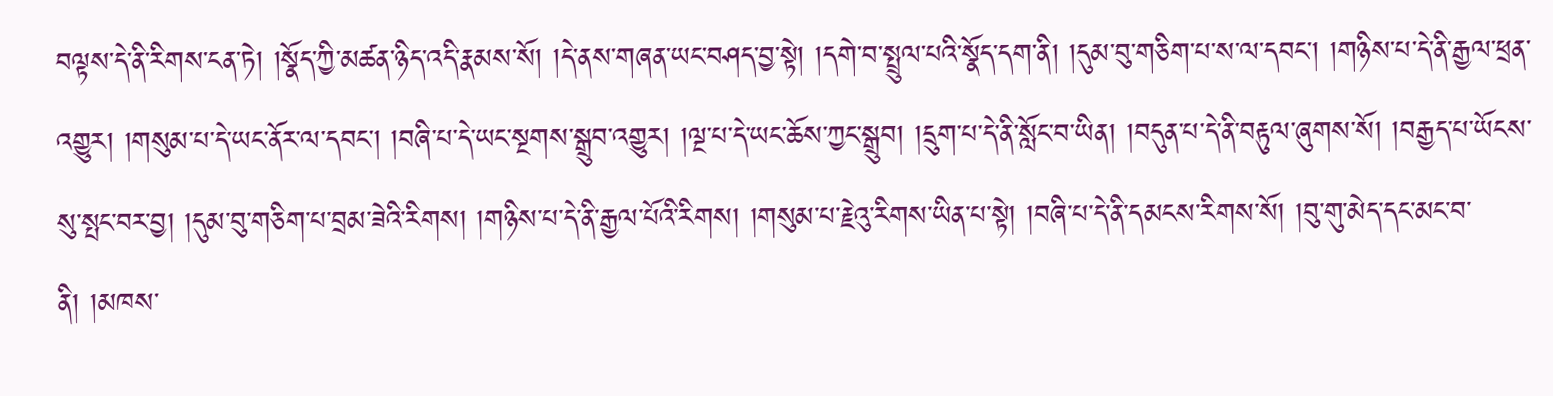བལྟས་དེ་ནི་རིགས་ངན་ཏེ། །སྣོད་ཀྱི་མཚན་ཉིད་འདི་རྣམས་སོ། །དེ་ནས་གཞན་ཡང་བཤད་བྱ་སྟེ། །དགེ་བ་སྤྲུལ་པའི་སྣོད་དག་ནི། །དུམ་བུ་གཅིག་པ་ས་ལ་དབང་། །གཉིས་པ་དེ་ནི་རྒྱལ་ཕྲན་འགྱུར། །གསུམ་པ་དེ་ཡང་ནོར་ལ་དབང་། །བཞི་པ་དེ་ཡང་སྔགས་སྒྲུབ་འགྱུར། །ལྔ་པ་དེ་ཡང་ཆོས་ཀྱང་སྒྲུབ། །དྲུག་པ་དེ་ནི་སློང་བ་ཡིན། །བདུན་པ་དེ་ནི་བརྟུལ་ཞུགས་སོ། །བརྒྱད་པ་ཡོངས་སུ་སྤང་བར་བྱ། །དུམ་བུ་གཅིག་པ་བྲམ་ཟེའི་རིགས། །གཉིས་པ་དེ་ནི་རྒྱལ་པོའི་རིགས། །གསུམ་པ་རྗེའུ་རིགས་ཡིན་པ་སྟེ། །བཞི་པ་དེ་ནི་དམངས་རིགས་སོ། །བུ་གུ་མེད་དང་མང་བ་ནི། །མཁས་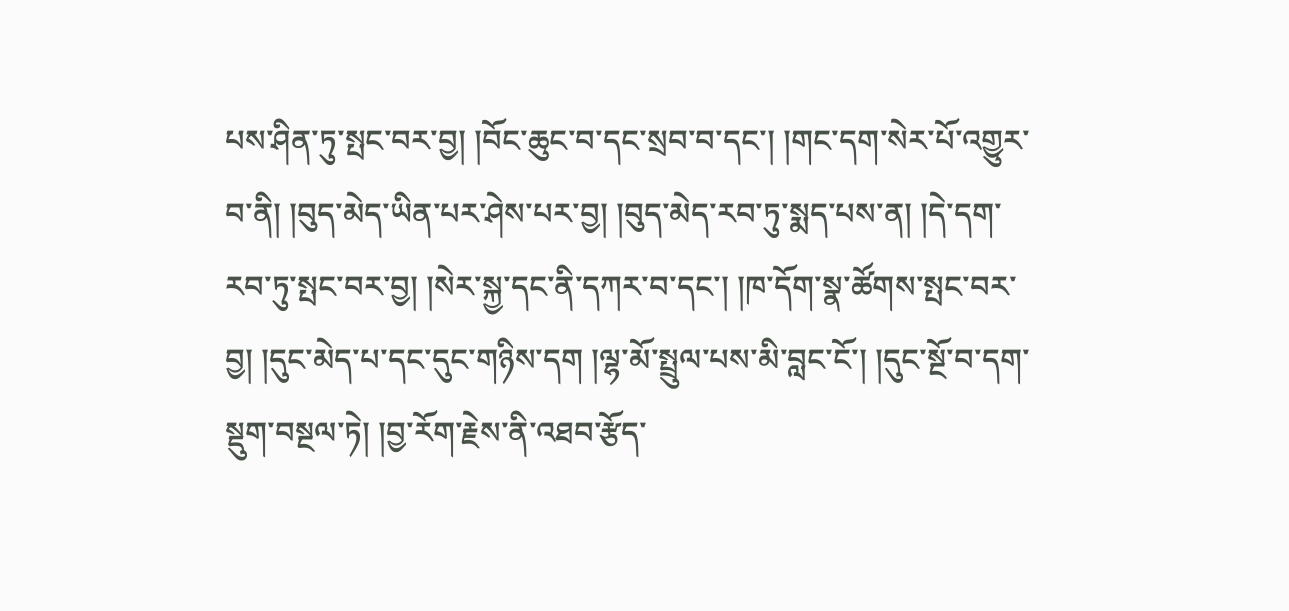པས་ཤིན་ཏུ་སྤང་བར་བྱ། །བོང་ཆུང་བ་དང་སྲབ་བ་དང་། །གང་དག་སེར་པོ་འགྱུར་བ་ནི། །བུད་མེད་ཡིན་པར་ཤེས་པར་བྱ། །བུད་མེད་རབ་ཏུ་སྨད་པས་ན། །དེ་དག་རབ་ཏུ་སྤང་བར་བྱ། །སེར་སྐྱ་དང་ནི་དཀར་བ་དང་། །ཁ་དོག་སྣ་ཚོགས་སྤང་བར་བྱ། །དུང་མེད་པ་དང་དུང་གཉིས་དག །ལྷ་མོ་སྤྲུལ་པས་མི་བླང་ངོ་། །དུང་སྔོ་བ་དག་སྡུག་བསྔལ་ཏེ། །བྱ་རོག་རྗེས་ནི་འཐབ་རྩོད་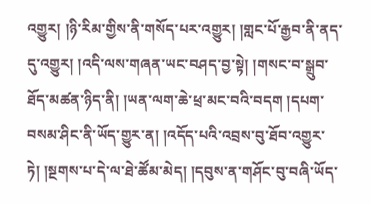འགྱུར། །ཉི་རིམ་གྱིས་ནི་གསོད་པར་འགྱུར། །གླང་པོ་རྒྱབ་ནི་ནད་དུ་འགྱུར། །འདི་ལས་གཞན་ཡང་བཤད་བྱ་སྟེ། །གསང་བ་སྒྲུབ་ཐོད་མཚན་ཉིད་ནི། །ཡན་ལག་ཆེ་ཕྲ་མང་བའི་བདག །དཔག་བསམ་ཤིང་ནི་ཡོད་གྱུར་ན། །འདོད་པའི་འབྲས་བུ་ཐོབ་འགྱུར་ཏེ། །སྔགས་པ་དེ་ལ་ཐེ་ཚོམ་མེད། །དབུས་ན་གཤོང་བུ་བཞི་ཡོད་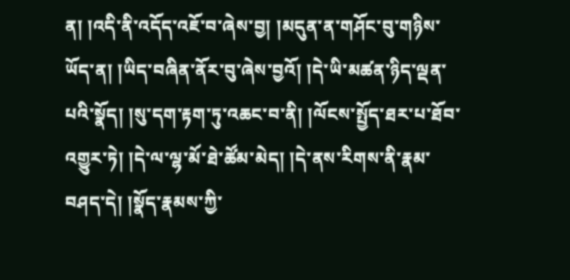ན། །འདི་ནི་འདོད་འཇོ་བ་ཞེས་བྱ། །མདུན་ན་གཤོང་བུ་གཉིས་ཡོད་ན། །ཡིད་བཞིན་ནོར་བུ་ཞེས་བྱའོ། །དེ་ཡི་མཚན་ཉིད་ལྡན་པའི་སྣོད། །སུ་དག་རྟག་ཏུ་འཆང་བ་ནི། །ལོངས་སྤྱོད་ཐར་པ་ཐོབ་འགྱུར་ཏེ། །དེ་ལ་ལྷ་མོ་ཐེ་ཚོམ་མེད། །དེ་ནས་རིགས་ནི་རྣམ་བཤད་དེ། །སྣོད་རྣམས་ཀྱི་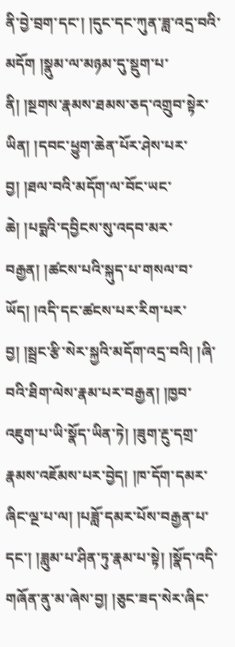ནི་བྱེ་བྲག་དང་། །དུང་དང་ཀུན་ཟླ་འདྲ་བའི་མདོག །སྣུམ་ལ་མཉམ་དུ་སྡུག་པ་ནི། །སྔགས་རྣམས་ཐམས་ཅད་འགྲུབ་སྟེར་ཡིན། །དབང་ཕྱུག་ཆེན་པོར་ཤེས་པར་བྱ། །ཐལ་བའི་མདོག་ལ་བོང་ཡང་ཆེ། །པདྨའི་དབྱིངས་སུ་འདབ་མར་བརྒྱན། །ཚངས་པའི་སྐུད་པ་གསལ་བ་ཡོད། །འདི་དང་ཚངས་པར་རིག་པར་བྱ། །སྦྲང་རྩི་སེར་སྐྱའི་མདོག་འདྲ་བའི། །ཞི་བའི་ཐིག་ལེས་རྣམ་པར་བརྒྱན། །ཁྱབ་འཇུག་པ་ཡི་སྣོད་ཡིན་ཏེ། །ཟུག་རྔུ་དགྲ་རྣམས་འཇོམས་པར་བྱེད། །ཁ་དོག་དམར་ཞིང་ལྔ་པ་ལ། །པཟློ་དམར་པོས་བརྒྱན་པ་དང་། །ཟླུམ་པ་ཤིན་ཏུ་རྣམ་པ་སྟེ། །སྣོད་འདི་གཞོན་ནུ་མ་ཞེས་བྱ། །ཅུང་ཟད་སེར་ཞིང་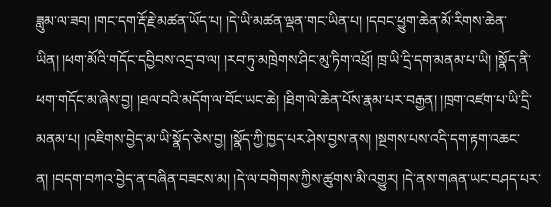ཟླུམ་ལ་ཟབ། །གང་དག་རྡོ་རྗེ་མཚན་ཡོད་པ། །དེ་ཡི་མཚན་ལྡན་གང་ཡིན་པ། །དབང་ཕྱུག་ཆེན་མོ་རིགས་ཆེན་ཡིན། །ཕག་མོའི་གདོང་དབྱིབས་འདྲ་བ་ལ། །རབ་ཏུ་མཁྲེགས་ཤིང་མུ་ཏིག་འཕྲོ། ཁྲ་ཡི་དྲི་དག་མནམ་པ་ཡི། །སྣོད་ནི་ཕག་གདོང་མ་ཞེས་བྱ། །ཐལ་བའི་མདོག་ལ་བོང་ཡང་ཆེ། །ཐིག་ལེ་ཆེན་པོས་རྣམ་པར་བརྒྱན། །ཁྲག་འཛག་པ་ཡི་དྲི་མནམ་པ། །འཇིགས་བྱེད་མ་ཡི་སྣོད་ཅེས་བྱ། །སྣོད་ཀྱི་ཁྱད་པར་ཤེས་བྱས་ནས། །སྔགས་པས་འདི་དག་རྟག་འཆང་ན། །བདག་བཀའ་བྱེད་ན་བཞིན་བཟངས་མ། །དེ་ལ་བགེགས་ཀྱིས་ཚུགས་མི་འགྱུར། །དེ་ནས་གཞན་ཡང་བཤད་པར་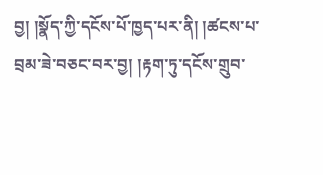བྱ། །སྣོད་ཀྱི་དངོས་པོ་ཁྱད་པར་ནི། །ཚངས་པ་བྲམ་ཟེ་བཅང་བར་བྱ། །རྟག་ཏུ་དངོས་གྲུབ་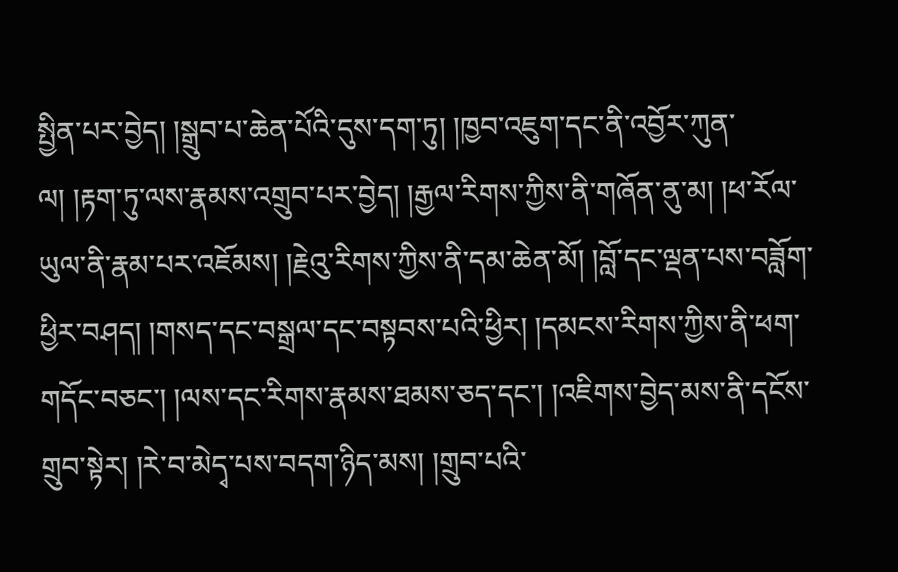སྤྱིན་པར་བྱེད། །སྒྲུབ་པ་ཆེན་པོའི་དུས་དག་ཏུ། །ཁྱབ་འཇུག་དང་ནི་འབྱོར་ཀུན་ལ། །རྟག་ཏུ་ལས་རྣམས་འགྲུབ་པར་བྱེད། །རྒྱལ་རིགས་ཀྱིས་ནི་གཞོན་ནུ་མ། །ཕ་རོལ་ཡུལ་ནི་རྣམ་པར་འཇོམས། །རྗེའུ་རིགས་ཀྱིས་ནི་དམ་ཆེན་མོ། །བློ་དང་ལྡན་པས་བཟློག་ཕྱིར་བཤད། །གསད་དང་བསྒྲལ་དང་བསྟབས་པའི་ཕྱིར། །དམངས་རིགས་ཀྱིས་ནི་ཕག་གདོང་བཅང་། །ལས་དང་རིགས་རྣམས་ཐམས་ཅད་དང་། །འཇིགས་བྱེད་མས་ནི་དངོས་གྲུབ་སྟེར། །རེ་བ་མེདྭ་པས་བདག་ཉིད་མས། །གྲུབ་པའི་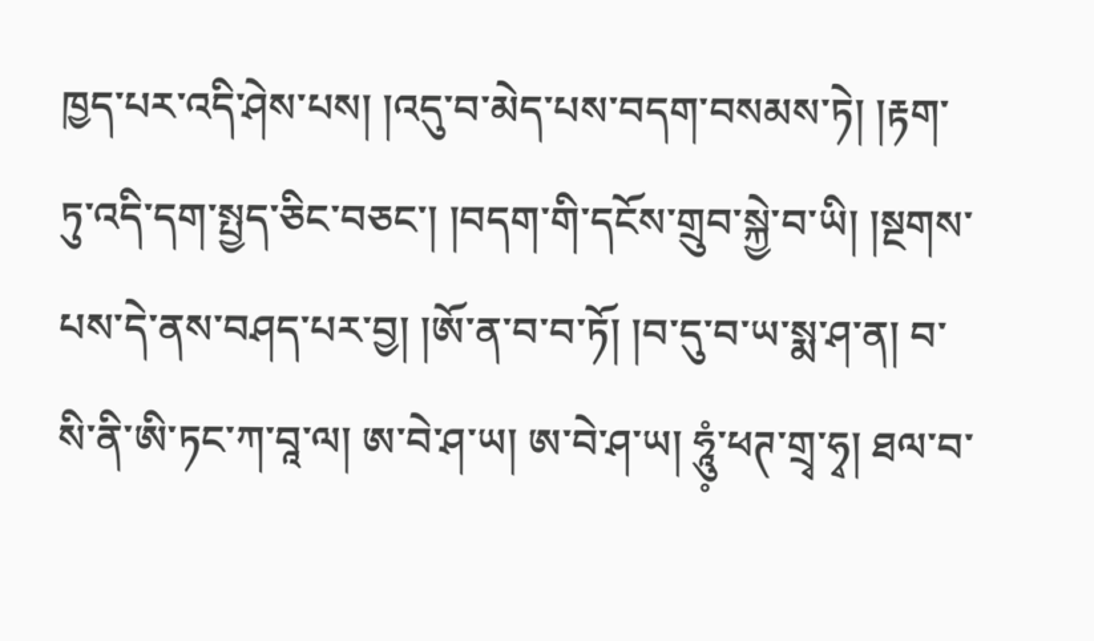ཁྱད་པར་འདི་ཤེས་པས། །འདུ་བ་མེད་པས་བདག་བསམས་ཏེ། །རྟག་ཏུ་འདི་དག་སྤྱད་ཅིང་བཅང་། །བདག་གི་དངོས་གྲུབ་སྐྱེ་བ་ཡི། །སྔགས་པས་དེ་ནས་བཤད་པར་བྱ། །ཨོ་ན་བ་བ་ཏོ། །བ་དུ་བ་ཡ་སྨ་ཤ་ན། བ་སི་ནི་ཨི་ཏང་ཀ་བཱ་ལ། ཨ་བེ་ཤ་ཡ། ཨ་བེ་ཤ་ཡ། ཧཱུཾ༷་ཕཊ་གྲྭ་ཧྭ། ཐལ་བ་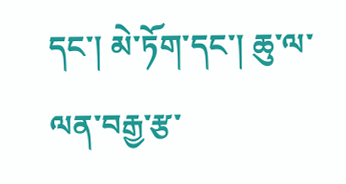དང་། མེ་ཏོག་དང་། ཆུ་ལ་ལན་བརྒྱ་རྩ་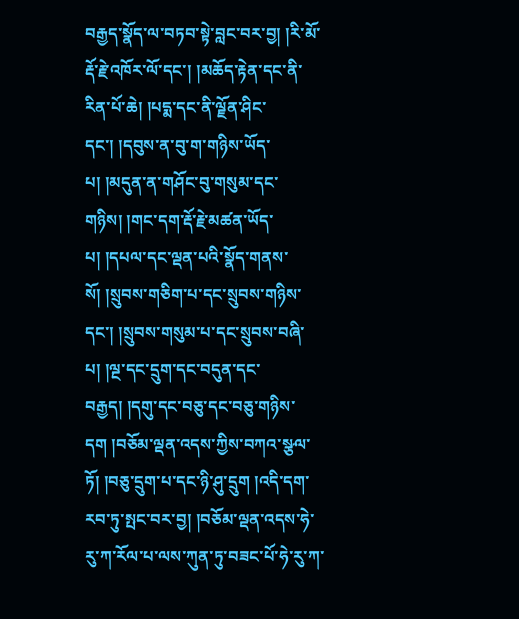བརྒྱད་སྣོད་ལ་བཏབ་སྟེ་བླང་བར་བྱ། །རི་མོ་རྡོ་རྗེ་འཁོར་ལོ་དང་། །མཆོད་རྟེན་དང་ནི་རིན་པོ་ཆེ། །པདྨ་དང་ནི་ལྗོན་ཤིང་དང་། །དབུས་ན་བུ་ག་གཉིས་ཡོད་པ། །མདུན་ན་གཤོང་བུ་གསུམ་དང་གཉིས། །གང་དག་རྡོ་རྗེ་མཚན་ཡོད་པ། །དཔལ་དང་ལྡན་པའི་སྣོད་གནས་སོ། །སྲུབས་གཅིག་པ་དང་སྲུབས་གཉིས་དང་། །སྲུབས་གསུམ་པ་དང་སྲུབས་བཞི་པ། །ལྔ་དང་དྲུག་དང་བདུན་དང་བརྒྱད། །དགུ་དང་བཅུ་དང་བཅུ་གཉིས་དག །བཅོམ་ལྡན་འདས་ཀྱིས་བཀའ་སྩལ་ཏོ། །བཅུ་དྲུག་པ་དང་ཉི་ཤུ་དྲུག །འདི་དག་རབ་ཏུ་སྤང་བར་བྱ། །བཅོམ་ལྡན་འདས་ཧེ་རུ་ཀ་རོལ་པ་ལས་ཀུན་ཏུ་བཟང་པོ་ཧེ་རུ་ཀ་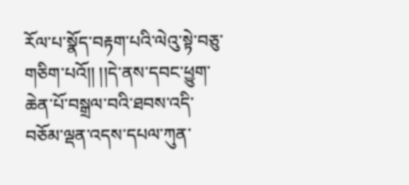རོལ་པ་སྣོད་བརྟག་པའི་ལེའུ་སྟེ་བཅུ་གཅིག་པའོ།། །།དེ་ནས་དབང་ཕྱུག་ཆེན་པོ་བསྒྲལ་བའི་ཐབས་འདི་བཅོམ་ལྡན་འདས་དཔལ་ཀུན་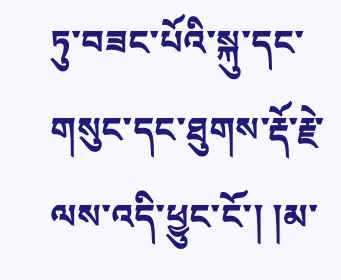ཏུ་བཟང་པོའི་སྐུ་དང་གསུང་དང་ཐུགས་རྡོ་རྗེ་ལས་འདི་ཕྱུང་ངོ་། །མ་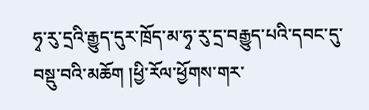ཧྭ་རུ་དྲའི་རྒྱུད་དུར་ཁྲོད་མ་ཧྭ་རུ་དྲ་བརྒྱུད་པའི་དབང་དུ་བསྡུ་བའི་མཆོག །ཕྱི་རོལ་ཕྱོགས་གར་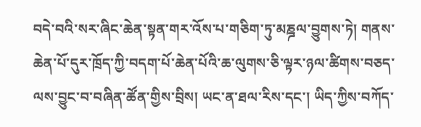བདེ་བའི་སར་ཞིང་ཆེན་སྟན་གར་འོས་པ་གཅིག་ཏུ་མཎྜལ་བྱུགས་ཏེ། གནས་ཆེན་པོ་དུར་ཁྲོད་ཀྱི་བདག་པོ་ཆེན་པོའི་ཆ་ལུགས་ཅི་ལྟར་ཉལ་ཚིགས་བཅད་ལས་བྱུང་བ་བཞིན་ཚོན་གྱིས་བྲིས། ཡང་ན་ཐལ་རིས་དང་། ཡིད་ཀྱིས་བཀོད་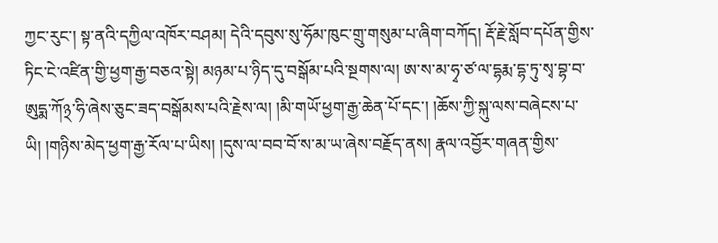ཀྱང་རུང་། སྟ་ནའི་དཀྱིལ་འཁོར་བཤམ། དེའི་དབུས་སུ་ཧོམ་ཁུང་གྲུ་གསུམ་པ་ཞིག་བཀོད། རྡོ་རྗེ་སློབ་དཔོན་གྱིས་ཏིང་ངེ་འཛིན་གྱི་ཕྱག་རྒྱ་བཅའ་སྟེ། མཉམ་པ་ཉིད་དུ་བསྒོམ་པའི་སྔགས་ལ། ཨ་ས་མ་ཧྭ་ཙ་ལ་དྷརྨ་དྷ་ཏུ་སྭ་བྷ་བ་ཨུདྨ་ཀོ྅་ཧི་ཞེས་ཅུང་ཟད་བསྒོམས་པའི་རྗེས་ལ། །མི་གཡོ་ཕྱག་རྒྱ་ཆེན་པོ་དང་། །ཆོས་ཀྱི་སྐུ་ལས་བཞེངས་པ་ཡི། །གཉིས་མེད་ཕྱག་རྒྱ་རོལ་པ་ཡིས། །དུས་ལ་བབ་བོ་ས་མ་ཡ་ཞེས་བརྗོད་ནས། རྣལ་འབྱོར་གཞན་གྱིས་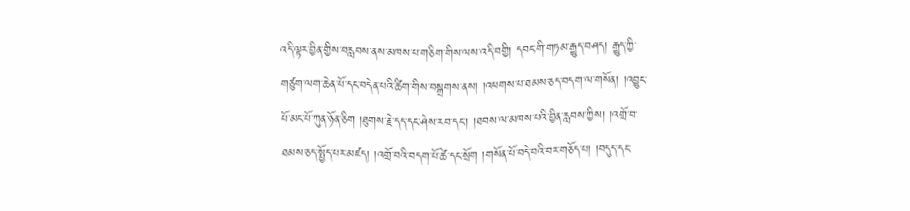འདི་ལྟར་བྱིན་གྱིས་བརླབས་ནས་མཁས་པ་གཅིག་གིས་ལས་འདི་བགྱི། དབང་གི་གཏམ་རྒྱུད་བཤད། རྒྱུད་ཀྱི་གཙུག་ལག་ཆེན་པོ་དང་བདེན་པའི་ཚིག་གིས་བསྒྲགས་ནས། །འཕགས་པ་ཐམས་ཅད་བདག་ལ་གསོན། །འབྱུང་པོ་མང་པོ་ཀུན་ཉོན་ཅིག །ཐུགས་རྗེ་དད་དང་ཤེས་རབ་དང་། །ཐབས་ལ་མཁས་པའི་བྱིན་རླབས་ཀྱིས། །འགྲོ་བ་ཐམས་ཅད་སྤྱོད་པར་མཛད། །འགྲོ་བའི་བདག་པོ་ཚེ་དང་སྲོག །གསོན་པོ་བདེ་བའི་བར་གཅོད་པ། །བདུད་དང་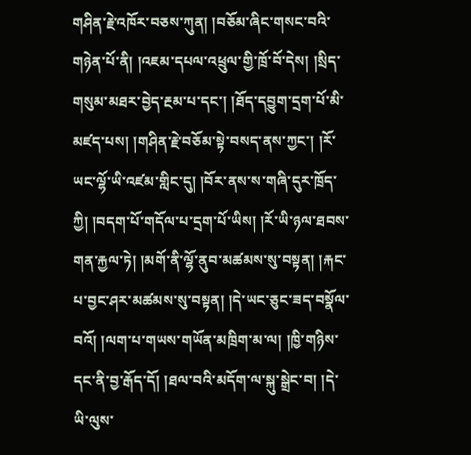གཤིན་རྗེ་འཁོར་བཅས་ཀུན། །བཅོམ་ཞིང་གསང་བའི་གཉེན་པོ་ནི། །འཇམ་དཔལ་འཕྲུལ་གྱི་ཁྲོ་བོ་དེས། །སྲིད་གསུམ་མཐར་བྱེད་རྔམ་པ་དང་། །ཐོད་དབྱུག་དྲག་པོ་མི་མཛད་པས། །གཤིན་རྗེ་བཅོམ་སྟེ་བསད་ནས་ཀྱང་། །རོ་ཡང་ལྷོ་ཡི་འཛམ་གླིང་དུ། །བོར་ནས་ས་གཞི་དུར་ཁྲོད་ཀྱི། །བདག་པོ་གདོལ་པ་དྲག་པོ་ཡིས། །རོ་ཡི་ཉལ་ཐབས་གན་རྐྱལ་ཏེ། །མགོ་ནི་ལྷོ་ནུབ་མཚམས་སུ་བསྟན། །རྐང་པ་བྱང་ཤར་མཚམས་སུ་བསྟན། །དེ་ཡང་ཅུང་ཟད་བསྣོལ་བའོ། །ལག་པ་གཡས་གཡོན་མཁྲིག་མ་ལ། །ཁྱི་གཉིས་དང་ནི་བྱ་རྒོད་དོ། །ཐལ་བའི་མདོག་ལ་སྐུ་སྒྲེང་བ། །དེ་ཡི་ལུས་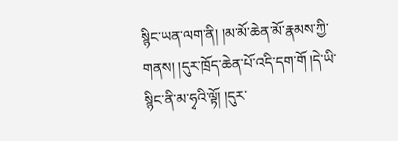སྙིང་ཡན་ལག་ནི། །མ་མོ་ཆེན་མོ་རྣམས་ཀྱི་གནས། །དུར་ཁྲོད་ཆེན་པོ་འདི་དག་གོ །དེ་ཡི་སྙིང་ནི་མ་ཧྭའི་ལྟོ། །དུར་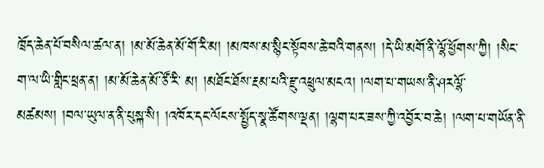ཁྲོད་ཆེན་པོ་བསིལ་ཚལ་ན། །མ་མོ་ཆེན་མོ་གོ་རི་མ། །མཁས་མ་སྙིང་སྟོབས་ཆེ་བའི་གནས། །དེ་ཡི་མགོ་ནི་ལྷོ་ཕྱོགས་ཀྱི། །སིང་ག་ལ་ཡི་གླིང་ཕྲན་ན། །མ་མོ་ཆེན་མོ་ཙོ་རི་ མ། །མཐོང་ཐོས་རྔམ་པའི་རྫུ་འཕྲུལ་མངའ། །ལག་པ་གཡས་ནི་ཤརལྷོ་མཚམས། །བལ་ཡུལ་ན་ནི་པུསྐ་སི། །འཁོར་དང་ལོངས་སྤྱོད་སྣ་ཚོགས་ལྡན། །ལྷག་པར་ཟས་ཀྱི་འབྱོར་བ་ཆེ། །ལག་པ་གཡོན་ནི་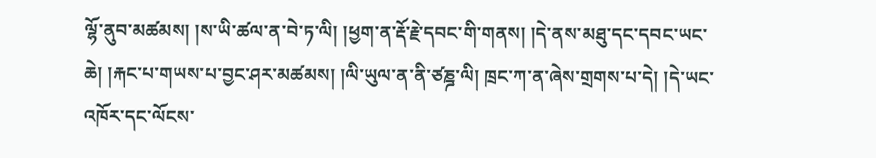ལྷོ་ནུབ་མཚམས། །ས་ཡི་ཚལ་ན་བེ་ཏ་ལི། །ཕྱག་ན་རྡོ་རྗེ་དབང་གི་གནས། །དེ་ནས་མཐུ་དང་དབང་ཡང་ཆེ། །རྐང་པ་གཡས་པ་བྱང་ཤར་མཚམས། །ལི་ཡུལ་ན་ནི་ཙཎྜ་ལི། ཁྲང་ཀ་ན་ཞེས་གྲགས་པ་དེ། །དེ་ཡང་འཁོར་དང་ལོངས་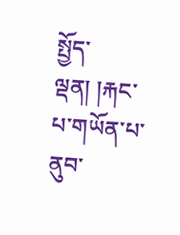སྤྱོད་ལྡན། །རྐང་པ་གཡོན་པ་ནུབ་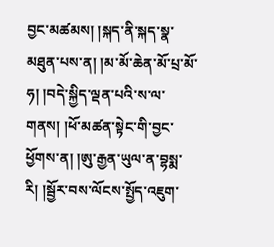བྱང་མཚམས། །སྐད་ནི་སྐད་སྣ་མཐུན་པས་ན། །མ་མོ་ཆེན་མོ་པྲ་མོ་ཧ། །བདེ་སྐྱིད་ལྡན་པའི་ས་ལ་གནས། །ཕོ་མཚན་སྟེང་གི་བྱང་ཕྱོགས་ན། །ཨུ་རྒྱན་ཡུལ་ན་བྷསྨ་རི། །སྦྱོར་བས་ལོངས་སྤྱོད་འཇུག་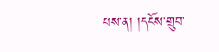པས་ན། །དངོས་གྲུབ་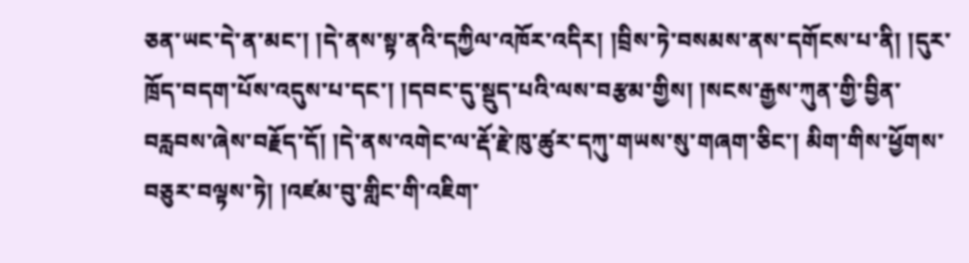ཅན་ཡང་དེ་ན་མང་། །དེ་ནས་སྟ་ནའི་དཀྱིལ་འཁོར་འདིར། །བྲིས་ཏེ་བསམས་ནས་དགོངས་པ་ནི། །དུར་ཁྲོད་བདག་པོས་འདུས་པ་དང་། །དབང་དུ་སྡུད་པའི་ལས་བརྩམ་གྱིས། །སངས་རྒྱས་ཀུན་གྱི་བྱིན་བརླབས་ཞེས་བརྗོད་དོ། །དེ་ནས་འགེང་ལ་རྡོ་རྗེ་ཁུ་ཚུར་དཀུ་གཡས་སུ་གཞག་ཅིང་། མིག་གིས་ཕྱོགས་བཅུར་བལྟས་ཏེ། །འཛམ་བུ་གླིང་གི་འཇིག་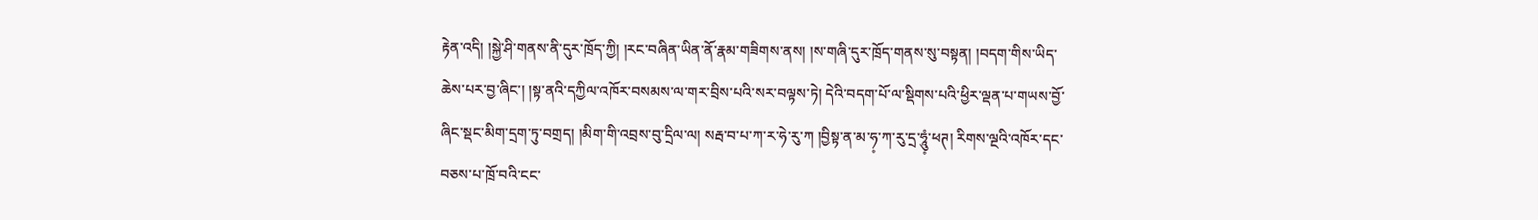རྟེན་འདི། །སྐྱེ་ཤི་གནས་ནི་དུར་ཁྲོད་ཀྱི། །རང་བཞིན་ཡིན་ནོ་རྣམ་གཟིགས་ནས། །ས་གཞི་དུར་ཁྲོད་གནས་སུ་བསྟན། །བདག་གིས་ཡིད་ཆེས་པར་བྱ་ཞིང་། །སྟ་ནའི་དཀྱིལ་འཁོར་བསམས་ལ་གར་བྲིས་པའི་སར་བལྟས་ཏེ། དེའི་བདག་པོ་ལ་སྡིགས་པའི་ཕྱིར་ལྡན་པ་གཡས་བྱོ་ཞིང་སྡང་མིག་དྲག་ཏུ་བགྲད། །མིག་གི་འབྲས་བུ་དྲིལ་ལ། སརྦ་བ་པ་ཀ་ར་ཧེ་རུ་ཀ །བྱིསྟ་ན་མ་ཧ༷་ཀ་རུ་དྲ་ཧཱུཾ༷་ཕཊ། རིགས་ལྔའི་འཁོར་དང་བཅས་པ་ཁྲོ་བའི་ངང་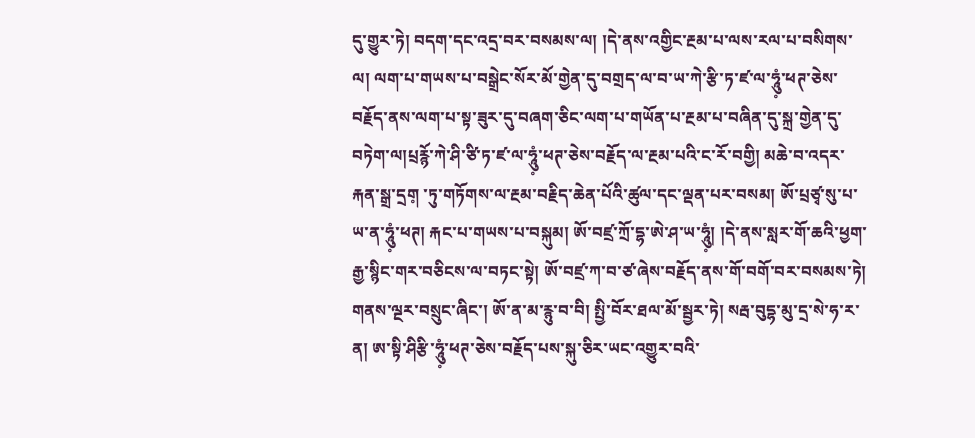དུ་གྱུར་ཏེ། བདག་དང་འདྲ་བར་བསམས་ལ། །དེ་ནས་འགྱིང་རྔམ་པ་ལས་རལ་པ་བསིགས་ལ། ལག་པ་གཡས་པ་བསྒྲེང་སོར་མོ་གྱེན་དུ་བགྲད་ལ་བ་ཡ་ཀེ་རྩི་ཏ་ཛ་ལ་ཧཱུཾ༷་ཕཊ་ཅེས་བརྗོད་ནས་ལག་པ་སྟ་ཟུར་དུ་བཞག་ཅིང་ལག་པ་གཡོན་པ་རྔམ་པ་བཞིན་དུ་སྐྲ་གྱེན་དུ་བཏེག་ལ།པྲརྙོ་ཀེ་ཤི་ཙི་ཏ་ཛ་ལ་ཧཱུཾ༷་ཕཊ་ཅེས་བརྗོད་ལ་རྔམ་པའི་ང་རོ་བགྱི། མཆེ་བ་འདར་རྐན་སྒྲ་དྲག༷ ་ཏུ་གཏོགས་ལ་རྔམ་བརྗིད་ཆེན་པོའི་ཚུལ་དང་ལྡན་པར་བསམ། ཨོ་པྲཙྭ་སུ་པ་ཡ་ན་ཧཱུཾ༷་ཕཊ། རྐང་པ་གཡས་པ་བསྐུམ། ཨོ་བཛྲ་ཀྲོ་དྷ་ཨེ་ཤ་ཡ་ཧཱུཾ༷། །དེ་ནས་སླར་གོ་ཆའི་ཕྱག་རྒྱ་སྙིང་གར་བཅིངས་ལ་བཏང་སྟེ། ཨོ་བཛྲ་ཀ་བ་ཙ་ཞེས་བརྗོད་ནས་གོ་བགོ་བར་བསམས་ཏེ། གནས་ལྔར་བསྲུང་ཞིང་། ཨོ་ན་མ་རྙུ་བ་བི། སྤྱི་བོར་ཐལ་མོ་སྦྱར་ཏེ། སརྦ་བུདྷ་མུ་དྲ་སེ་ཧ་ར་ན། ཨ་སྟི་ཤིརྩི་ཧཱུཾ༷་ཕཊ་ཅེས་བརྗོད་པས་སྐུ་ཅིར་ཡང་འགྱུར་བའི་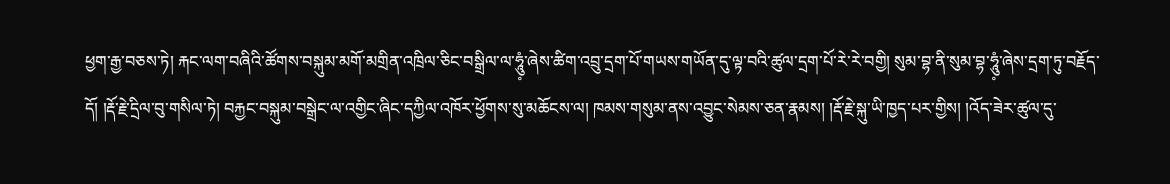ཕྱག་རྒྱ་བཅས་ཏེ། རྐང་ལག་བཞིའི་ཚོགས་བསྐུམ་མགོ་མགྲིན་འཁྲིལ་ཅིང་བསྒྲིལ་ལ་ཧཱུཾ༷་ཞེས་ཚིག་འབྲུ་དྲག་པོ་གཡས་གཡོན་དུ་ལྟ་བའི་ཚུལ་དྲག་པོ་རེ་རེ་བགྱི། སུམ་བྷ་ནི་སུམ་བྷ་ཧཱུཾ༷་ཞེས་དྲག་ཏུ་བརྗོད་དོ། །རྡོ་རྗེ་དྲིལ་བུ་གསིལ་ཏེ། བརྐྱང་བསྐུམ་བསྒྲེང་ལ་འགྱིང་ཞིང་དཀྱིལ་འཁོར་ཕྱོགས་སུ་མཆོངས་ལ། ཁམས་གསུམ་ནས་འབྱུང་སེམས་ཅན་རྣམས། །རྡོ་རྗེ་སྐུ་ཡི་ཁྱད་པར་གྱིས། །འོད་ཟེར་ཚུལ་དུ་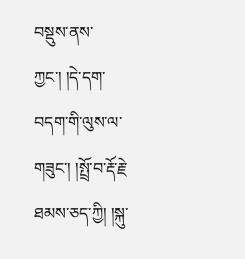བསྡུས་ནས་ཀྱང་། །དེ་དག་བདག་གི་ལུས་ལ་གཟུང་། །སྤྲོ་བ་རྡོ་རྗེ་ཐམས་ཅད་ཀྱི། །སྐུ་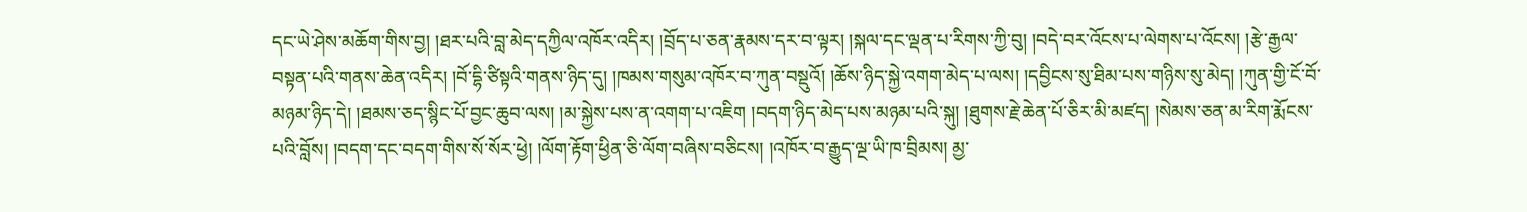དང་ཡེ་ཤེས་མཆོག་གིས་བྱ། །ཐར་པའི་བླ་མེད་དཀྱིལ་འཁོར་འདིར། །བྲོད་པ་ཅན་རྣམས་དར་བ་ལྟར། །སྐལ་དང་ལྡན་པ་རིགས་ཀྱི་བུ། །བདེ་བར་འོངས་པ་ལེགས་པ་འོངས། །རྩེ་རྒྱལ་བསྟན་པའི་གནས་ཆེན་འདིར། །བོ་དྷི་ཙིསྟའི་གནས་ཉིད་དུ། །ཁམས་གསུམ་འཁོར་བ་ཀུན་བསྡུའོ། །ཆོས་ཉིད་སྐྱེ་འགག་མེད་པ་ལས། །དབྱིངས་སུ་ཐིམ་པས་གཉིས་སུ་མེད། །ཀུན་གྱི་ངོ་བོ་མཉམ་ཉིད་དེ། །ཐམས་ཅད་སྙིང་པོ་བྱང་ཆུབ་ལས། །མ་སྐྱེས་པས་ན་འགག་པ་འཇིག །བདག་ཉིད་མེད་པས་མཉམ་པའི་སྐུ། །ཐུགས་རྗེ་ཆེན་པོ་ཅིར་མི་མཛད། །སེམས་ཅན་མ་རིག་རྨོངས་པའི་བློས། །བདག་དང་བདག་གིས་སོ་སོར་ཕྱེ། །ལོག་རྟོག་ཕྱིན་ཅི་ལོག་བཞིས་བཅིངས། །འཁོར་བ་རྒྱུད་ལྔ་ཡི་ཁ་བྲིམས། མྱ་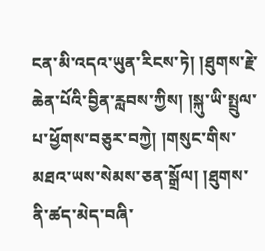ངན་མི་འདའ་ཡུན་རིངས་ཏེ། །ཐུགས་རྗེ་ཆེན་པོའི་བྱིན་རླབས་ཀྱིས། །སྐུ་ཡི་སྤྲུལ་པ་ཕྱོགས་བཅུར་བཀྱེ། །གསུང་གིས་མཐའ་ཡས་སེམས་ཅན་སྒྲོལ། །ཐུགས་ནི་ཚད་མེད་བཞི་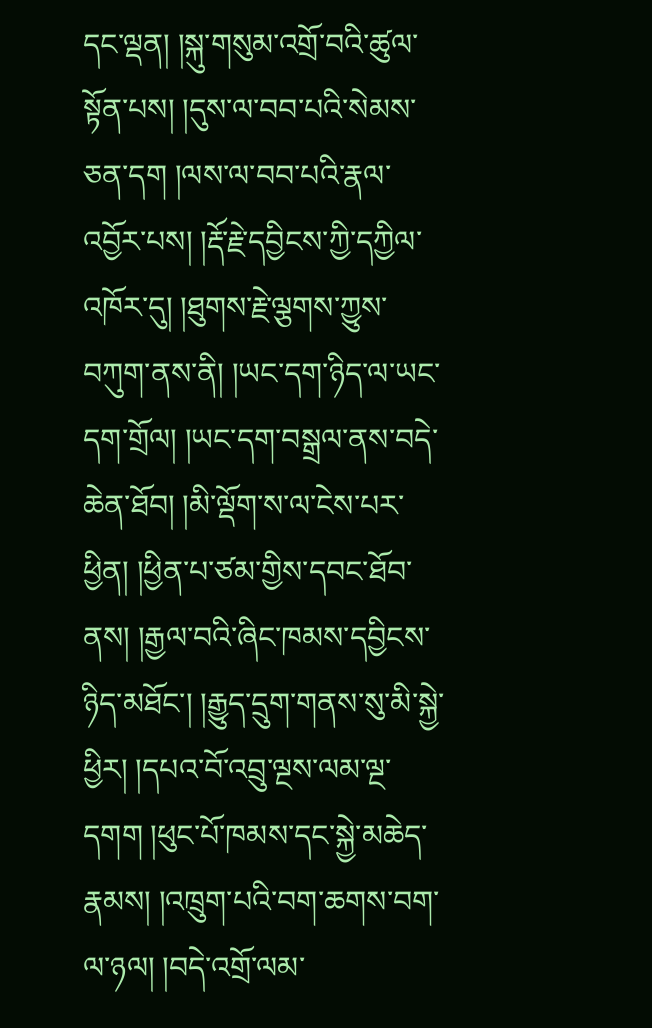དང་ལྡན། །སྐུ་གསུམ་འགྲོ་བའི་ཚུལ་སྟོན་པས། །དུས་ལ་བབ་པའི་སེམས་ཅན་དག །ལས་ལ་བབ་པའི་རྣལ་འབྱོར་པས། །རྡོ་རྗེ་དབྱིངས་ཀྱི་དཀྱིལ་འཁོར་དུ། །ཐུགས་རྗེ་ལྕགས་ཀྱུས་བཀུག་ནས་ནི། །ཡང་དག་ཉིད་ལ་ཡང་དག་གྲོལ། །ཡང་དག་བསྒྲལ་ནས་བདེ་ཆེན་ཐོབ། །མི་ལྡོག་ས་ལ་ངེས་པར་ཕྱིན། །ཕྱིན་པ་ཙམ་གྱིས་དབང་ཐོབ་ནས། །རྒྱལ་བའི་ཞིང་ཁམས་དབྱིངས་ཉིད་མཐོང་། །རྒྱུད་དྲུག་གནས་སུ་མི་སྐྱེ་ཕྱིར། །དཔའ་བོ་འབྲུ་ལྔས་ལམ་ལྔ་དགག །ཕུང་པོ་ཁམས་དང་སྐྱེ་མཆེད་རྣམས། །འཁྲུག་པའི་བག་ཆགས་བག་ལ་ཉལ། །བདེ་འགྲོ་ལམ་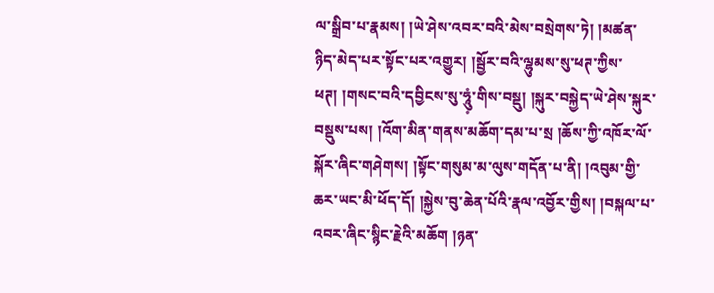ལ་སྒྲིབ་པ་རྣམས། །ཡེ་ཤེས་འབར་བའི་མེས་བསྲེགས་ཏེ། །མཚན་ཉིད་མེད་པར་སྟོང་པར་འགྱུར། །སྦྱོར་བའི་ལྷུམས་སུ་ཕཊ་ཀྱིས་ཕཊ། །གསང་བའི་དབྱིངས་སུ་ཧཱུཾ༷་གིས་བསྡུ། །སྐུར་བསྐྱེད་ཡེ་ཤེས་སྐུར་བསྡུས་པས། །འོག་མིན་གནས་མཆོག་དམ་པ་སྲ །ཆོས་ཀྱི་འཁོར་ལོ་སྐོར་ཞིང་གཤེགས། །སྟོང་གསུམ་མ་ལུས་གདོན་པ་ནི། །འབུམ་གྱི་ཆར་ཡང་མི་ཕོད་དོ། །སྐྱེས་བུ་ཆེན་པོའི་རྣལ་འབྱོར་གྱིས། །བསྐལ་པ་འབར་ཞིང་སྙིང་རྗེའི་མཆོག །ཉན་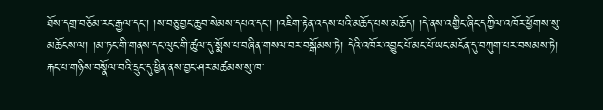ཐོས་དགྲ་བཅོམ་རང་རྒྱལ་དང་། །ས་བཅུ་བྱང་ཆུབ་སེམས་དཔའ་དང་། །འཇིག་རྟེན་འདས་པའི་མཆོད་པས་མཆོད། །དེ་ནས་འགྱིང་ཞིང་དཀྱིལ་འཁོར་ཕྱོགས་སུ་མཆོངས་ལ། །མ་ཏང་གི་གནས་དང་ལུང་གི་ཚུལ་དུ་སྨོས་པ་བཞིན་གསལ་བར་བསྒོམས་ཏེ། དེའི་འཁོར་འབྱུང་པོ་མང་པོ་ཡང་མངོན་དུ་བཀུག་པར་བསམས་ཏེ། རྐང་པ་གཉིས་བསྣོལ་བའི་དྲུང་དུ་ཕྱིན་ནས་བྱང་ཤར་མཚམས་སུ་ཁ་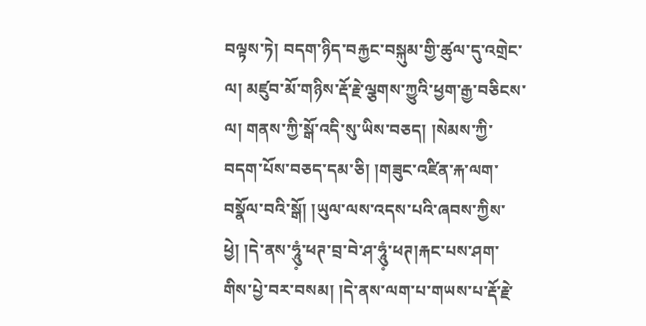བལྟས་ཏེ། བདག་ཉིད་བརྐྱང་བསྐུམ་གྱི་ཚུལ་དུ་འགྲེང་ལ། མཛུབ་མོ་གཉིས་རྡོ་རྗེ་ལྕགས་ཀྱུའི་ཕྱག་རྒྱ་བཅིངས་ལ། གནས་ཀྱི་སྒོ་འདི་སུ་ཡིས་བཅད། །སེམས་ཀྱི་བདག་པོས་བཅད་དམ་ཅི། །གཟུང་འཛིན་རྐ་ལག་བསྣོལ་བའི་སྒོ། །ཡུལ་ལས་འདས་པའི་ཞབས་ཀྱིས་ཕྱེ། །དེ་ནས་ཧཱུཾ༷་ཕཊ་བྲ་བེ་ཤ་ཧཱུཾ༷་ཕཊ།རྐང་པས་ཤག་གིས་པྱེ་བར་བསམ། །དེ་ནས་ལག་པ་གཡས་པ་རྡོ་རྗེ་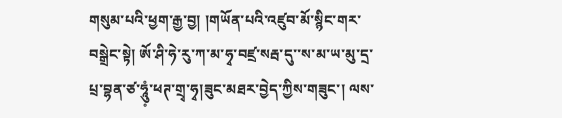གསུམ་པའི་ཕྱག་རྒྱ་བྱ། །གཡོན་པའི་འཛུབ་མོ་སྙིང་གར་བསྒྲེང་སྟེ། ཨོ་ཤི་ཧེ་རུ་ཀ་མ་ཧྭ་བཛྲ་སརྦ་དུ་་ས་མ་ཡ་མུ་དྲ་པྲ་བྷན་ཙ་ཧཱུཾ༷་ཕཊ་གྲྭ་ཧྭ།ཟུང་མཐར་བྱེད་ཀྱིས་གཟུང་། ལས་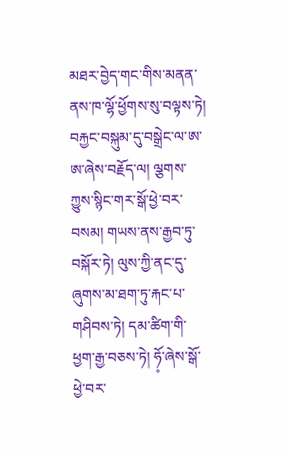མཐར་བྱེད་གང་གིས་མནན་ནས་ཁ་ལྷོ་ཕྱོགས་སུ་བལྟས་ཏེ། བརྐྱང་བསྐུམ་དུ་བསྒྲེང་ལ་ཨ་ཨ་ཞེས་བརྗོད་ལ། ལྕགས་ཀྱུས་སྙིང་གར་སྒོ་ཕྱེ་བར་བསམ། གཡས་ནས་རྒྱབ་ཏུ་བསྐོར་ཏེ། ལུས་ཀྱི་ནང་དུ་ཞུགས་མ་ཐག་ཏུ་རྐང་པ་གཤིབས་ཏེ། དམ་ཚིག་གི་ཕྱག་རྒྱ་བཅས་ཏེ། ཧོ༷་ཞེས་སྒོ་ཕྱེ་བར་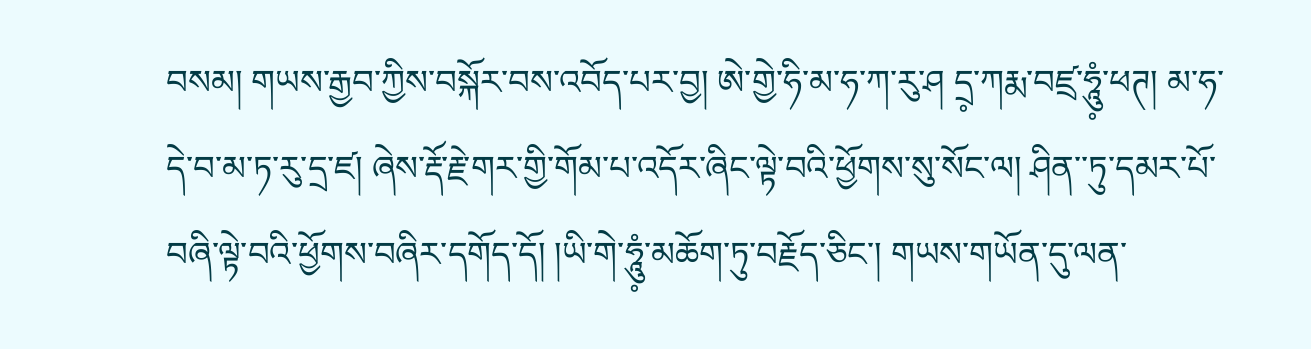བསམ། གཡས་རྒྱབ་ཀྱིས་བསྐོར་བས་འབོད་པར་བྱ། ཨེ་གྱེ་ཧི་མ་ཧ་ཀ་རུ་ཤ དྲ༷་ཀརྨ་བཛྲ་ཧཱུཾ༷་ཕཊ། མ་ཧ་དེ་བ་མ་ཏ་རུ་དྲ་ཛ། ཞེས་རྡོ་རྗེ་གར་གྱི་གོམ་པ་འདོར་ཞིང་ལྟེ་བའི་ཕྱོགས་སུ་སོང་ལ། ཤིན་་ཏུ་དམར་པོ་བཞི་ལྟེ་བའི་ཕྱོགས་བཞིར་དགོད་དོ། །ཡི་གེ་ཧཱུཾ༷་མཆོག་ཏུ་བརྗོད་ཅིང་། གཡས་གཡོན་དུ་ལན་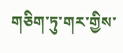གཅིག་ཏུ་གར་གྱིས་